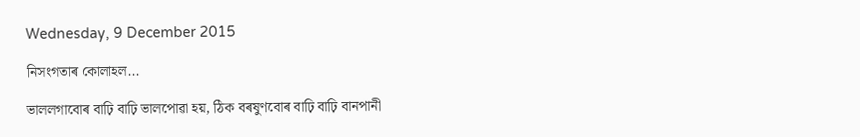Wednesday, 9 December 2015

নিসংগতাৰ কোলাহল...

ভাললগাবোৰ বাঢ়ি বাঢ়ি ভালপোৱা হয়, ঠিক বৰষুণবোৰ বাঢ়ি বাঢ়ি বানপানী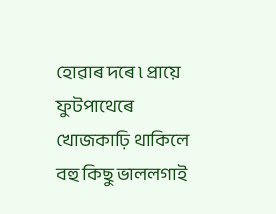হোৱাৰ দৰে ৷ প্ৰায়ে ফুটপাথেৰে খোজকাঢ়ি থাকিলে বহু কিছু ভাললগাই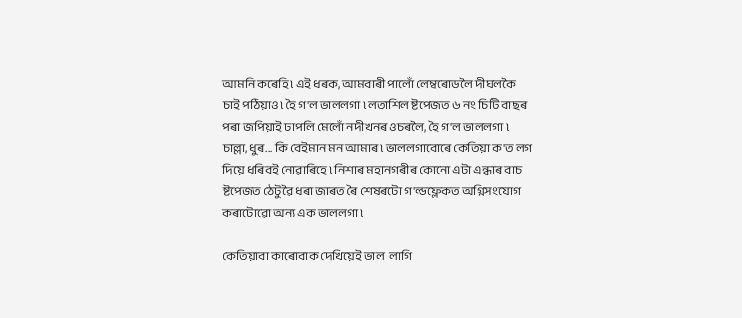আমনি কৰেহি ৷ এই ধৰক, আমবাৰী পালোঁ লেম্বৰোডলৈ দীঘলকৈ চাই পঠিয়াও ৷ হৈ গ'ল ভাললগা ৷ লতাশিল ষ্টপেজত ৬ নং চিটি বাছৰ পৰা জপিয়াই ঢাপলি মেলোঁ নদীখনৰ ওচৰলৈ, হৈ গ'ল ভাললগা ৷ চাল্লা, ধুৰ... কি বেইমান মন আমাৰ ৷ ভাললগাবোৰে কেতিয়া ক'ত লগ দিয়ে ধৰিবই নোৱাৰিহে ৷ নিশাৰ মহানগৰীৰ কোনো এটা এন্ধাৰ বাচ ষ্টপেজত ঠেটুৱৈ ধৰা জাৰত ৰৈ শেষৰটো গ'ল্ডফ্লেকত অগ্নিসংযোগ কৰাটোৱো অন্য এক ভাললগা ৷

কেতিয়াবা কাৰোবাক দেখিয়েই ভাল  লাগি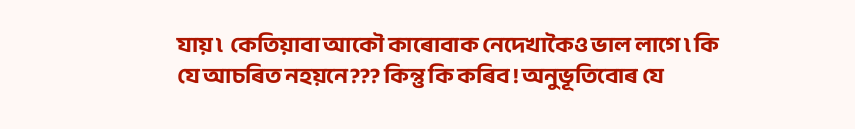যায় ৷  কেতিয়াবা আকৌ কাৰোবাক নেদেখাকৈও ভাল লাগে ৷ কি যে আচৰিত নহয়নে??? কিন্তু কি কৰিব ! অনুভূতিবোৰ যে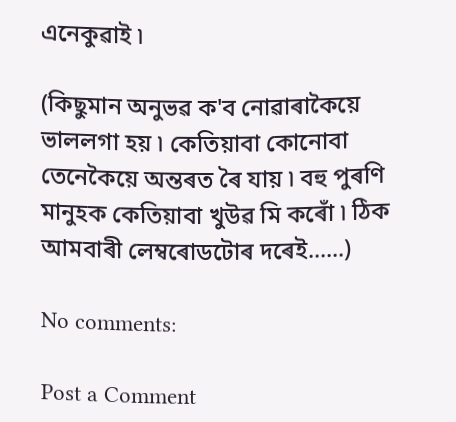এনেকুৱাই ৷

(কিছুমান অনুভৱ ক'ব নোৱাৰাকৈয়ে ভাললগা হয় ৷ কেতিয়াবা কোনোবা তেনেকৈয়ে অন্তৰত ৰৈ যায় ৷ বহু পুৰণি মানুহক কেতিয়াবা খুউৱ মি কৰোঁ ৷ ঠিক আমবাৰী লেম্বৰোডটোৰ দৰেই......)

No comments:

Post a Comment